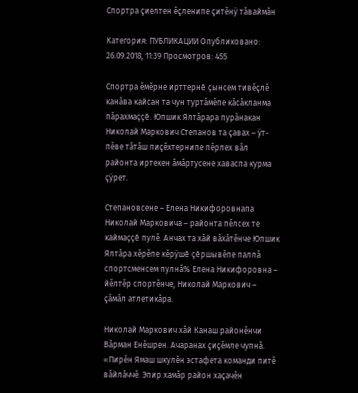Спортра çиелтен ĕçленипе çитĕнÿ тăваймăн

Категория: ПУБЛИКАЦИИ Опубликовано: 26.09.2018, 11:39 Просмотров: 455

Спортра ĕмĕрне ирттернĕ çынсем тивĕçлĕ канăва кайсан та чун туртăмĕпе кăсăкланма пăрахмаççĕ. Юпшик Ялтăрара пурăнакан Николай Маркович Степанов та çавах – ÿт-пĕве тăтăш пиçĕхтернипе пĕрлех вăл районта иртекен ăмăртусене хаваспа курма çÿрет.

Степановсене – Елена Никифоровнапа Николай Марковича – районта пĕлсех те каймаççĕ пулĕ. Анчах та хăй вăхăтĕнче Юпшик Ялтăра хĕрĕпе кĕрÿшĕ çĕршывĕпе паллă спортсменсем пулнă% Елена Никифоровна – йĕлтĕр спортĕнче, Николай Маркович – çăмăл атлетикăра.

Николай Маркович хăй Канаш районĕнчи Вăрман Енĕшрен. Ачаранах çиçĕмле чупнă. «Пирĕн Ямаш шкулĕн эстафета команди питĕ вăйлăччĕ. Эпир хамăр район хаçачĕн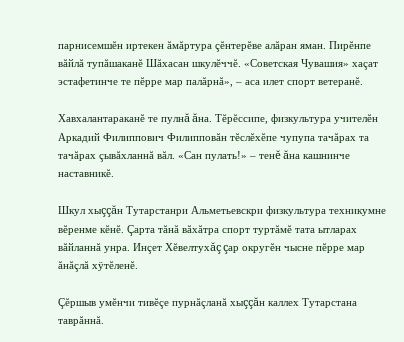парнисемшĕн иртекен ăмăртура çĕнтерĕве алăран яман. Пирĕнпе вăйлă тупăшаканĕ Шăхасан шкулĕччĕ. «Советская Чувашия» хаçат эстафетинче те пĕрре мар палăрнă», – аса илет спорт ветеранĕ.

Хавхалантараканĕ те пулнă ăна. Тĕрĕссипе, физкультура учителĕн Аркадий Филиппович Филипповăн тĕслĕхĕпе чупупа тачăрах та тачăрах çывăхланнă вăл. «Сан пулать!» – тенĕ ăна кашнинче наставникĕ.

Шкул хыççăн Тутарстанри Альметьевскри физкультура техникумне вĕренме кĕнĕ. Çарта тăнă вăхăтра спорт туртăмĕ тата ытларах вăйланнă унра. Инçет Хĕвелтухăç çар округĕн чысне пĕрре мар ăнăçлă хÿтĕленĕ.

Çĕршыв умĕнчи тивĕçе пурнăçланă хыççăн каллех Тутарстана таврăннă.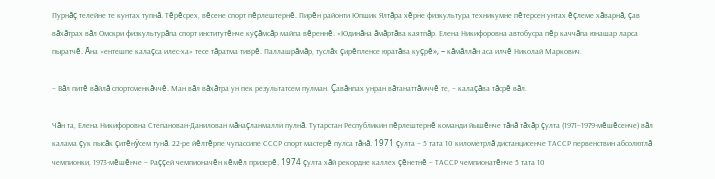Пурнăç телейне те кунтах тупнă. Тĕрĕсрех, вĕсене спорт пĕрлештернĕ. Пирĕн районти Юпшик Ялтăра хĕрне физкультура техникумне пĕтерсен унтах ĕçлеме хăварнă, çав вăхăтрах вăл Омскри физкультурăпа спорт институтĕнче куçăмсăр майпа вĕреннĕ. «Юдинăна ăмăртăва каятпăр. Елена Никифоровна автобусра пĕр каччăпа юнашар ларса пыратчĕ. Ăна «ентешпе калаçса илес-ха» тесе тăратма тиврĕ. Паллашрăмăр, туслăх çирĕпленсе юратăва куçрĕ», – кăмăллăн аса илчĕ Николай Маркович.

– Вăл питĕ вăйлă спортсменкăччĕ. Ман вăл вăхăтра ун пек результатсем пулман. Çавăнпах унран вăтанаттăмччĕ те, – калаçăва тăсрĕ вăл.

Чăн та, Елена Никифоровна Степанован-Данилован мăнаçланмалли пулнă. Тутарстан Республикин пĕрлештернĕ команди йышĕнче тăнă тăхăр çулта (1971–1979-мĕшĕсенче) вăл калама çук пысăк çитĕнÿсем тунă. 22-ре йĕлтĕрпе чупассипе СССР спорт мастерĕ пулса тăнă. 1971 çулта – 5 тата 10 километрлă дистанцисенче ТАССР первенствин абсолютлă чемпионки, 1973-мĕшĕнче – Раççей чемпионачĕн кĕмĕл призерĕ. 1974 çулта хăй рекордне каллех çĕнетнĕ – ТАССР чемпионатĕнче 5 тата 10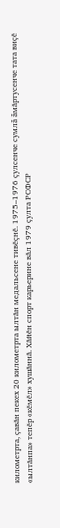километрта, çавăн пекех 20 километрта ылтăн медальсене тивĕçнĕ. 1975–1976 çулсенче сумлă ăмăртусенче тата виçĕ «ылтăнпа» тепĕр «кĕмĕл» хушăннă. Хăйĕн спорт карьерине вăл 1979 çулта РСФСР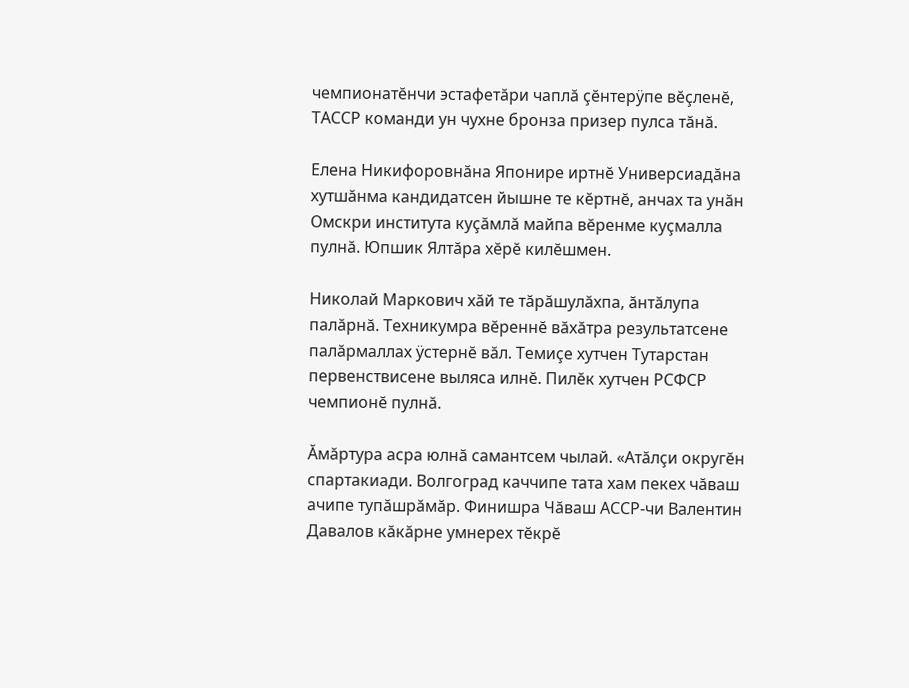чемпионатĕнчи эстафетăри чаплă çĕнтерÿпе вĕçленĕ, ТАССР команди ун чухне бронза призер пулса тăнă.

Елена Никифоровнăна Японире иртнĕ Универсиадăна хутшăнма кандидатсен йышне те кĕртнĕ, анчах та унăн Омскри института куçăмлă майпа вĕренме куçмалла пулнă. Юпшик Ялтăра хĕрĕ килĕшмен.

Николай Маркович хăй те тăрăшулăхпа, ăнтăлупа палăрнă. Техникумра вĕреннĕ вăхăтра результатсене палăрмаллах ÿстернĕ вăл. Темиçе хутчен Тутарстан первенствисене выляса илнĕ. Пилĕк хутчен РСФСР чемпионĕ пулнă.

Ăмăртура асра юлнă самантсем чылай. «Атăлçи округĕн спартакиади. Волгоград каччипе тата хам пекех чăваш ачипе тупăшрăмăр. Финишра Чăваш АССР-чи Валентин Давалов кăкăрне умнерех тĕкрĕ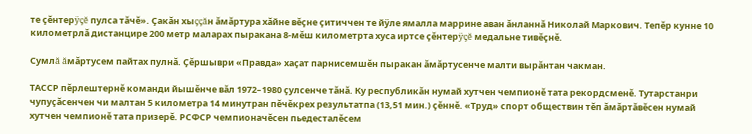те çĕнтерÿçĕ пулса тăчĕ». Çакăн хыççăн ăмăртура хăйне вĕçне çитиччен те йÿле ямалла маррине аван ăнланнă Николай Маркович. Тепĕр кунне 10 километрлă дистанцире 200 метр маларах пыракана 8-мĕш километрта хуса иртсе çĕнтерÿçĕ медальне тивĕçнĕ.

Сумлă ăмăртусем пайтах пулнă. Çĕршыври «Правда» хаçат парнисемшĕн пыракан ăмăртусенче малти вырăнтан чакман.

ТАССР пĕрлештернĕ команди йышĕнче вăл 1972–1980 çулсенче тăнă. Ку республикăн нумай хутчен чемпионĕ тата рекордсменĕ. Тутарстанри чупуçăсенчен чи малтан 5 километра 14 минутран пĕчĕкрех результатпа (13,51 мин.) çĕннĕ. «Труд» спорт обществин тĕп ăмăртăвĕсен нумай хутчен чемпионĕ тата призерĕ. РСФСР чемпионачĕсен пьедесталĕсем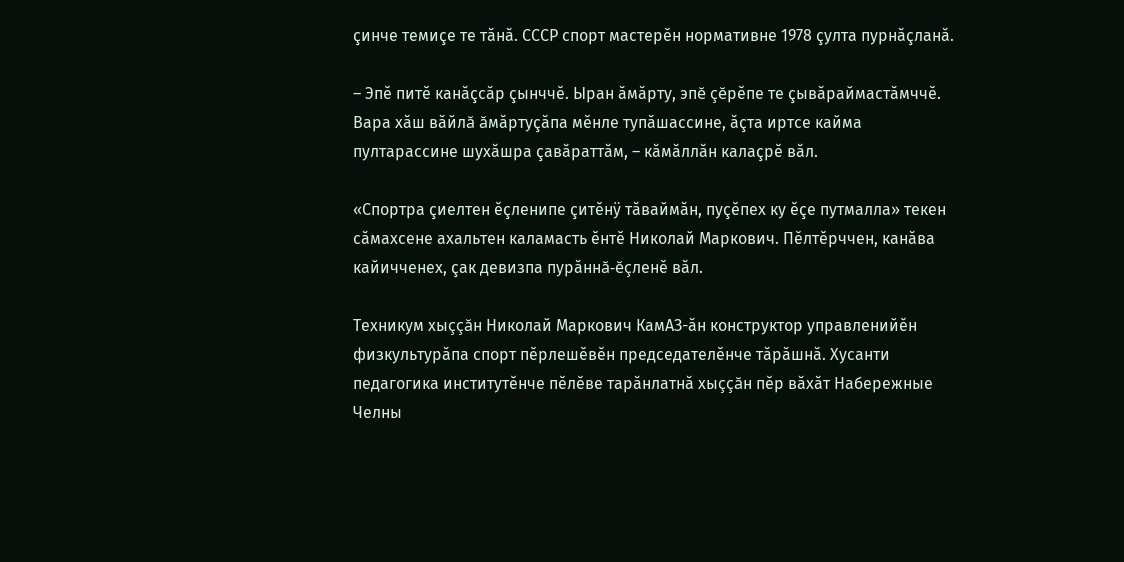çинче темиçе те тăнă. СССР спорт мастерĕн нормативне 1978 çулта пурнăçланă.

– Эпĕ питĕ канăçсăр çынччĕ. Ыран ăмăрту, эпĕ çĕрĕпе те çывăраймастăмччĕ. Вара хăш вăйлă ăмăртуçăпа мĕнле тупăшассине, ăçта иртсе кайма пултарассине шухăшра çавăраттăм, – кăмăллăн калаçрĕ вăл.

«Спортра çиелтен ĕçленипе çитĕнÿ тăваймăн, пуçĕпех ку ĕçе путмалла» текен сăмахсене ахальтен каламасть ĕнтĕ Николай Маркович. Пĕлтĕрччен, канăва кайичченех, çак девизпа пурăннă-ĕçленĕ вăл.

Техникум хыççăн Николай Маркович КамАЗ-ăн конструктор управленийĕн физкультурăпа спорт пĕрлешĕвĕн председателĕнче тăрăшнă. Хусанти педагогика институтĕнче пĕлĕве тарăнлатнă хыççăн пĕр вăхăт Набережные Челны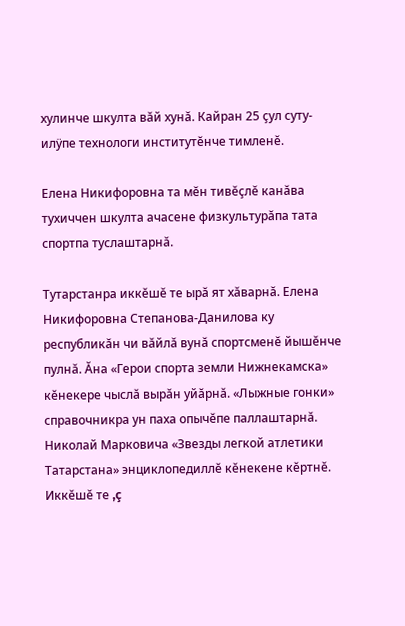хулинче шкулта вăй хунă. Кайран 25 çул суту-илÿпе технологи институтĕнче тимленĕ.

Елена Никифоровна та мĕн тивĕçлĕ канăва тухиччен шкулта ачасене физкультурăпа тата спортпа туслаштарнă.

Тутарстанра иккĕшĕ те ырă ят хăварнă. Елена Никифоровна Степанова-Данилова ку республикăн чи вăйлă вунă спортсменĕ йышĕнче пулнă. Ăна «Герои спорта земли Нижнекамска» кĕнекере чыслă вырăн уйăрнă. «Лыжные гонки» справочникра ун паха опычĕпе паллаштарнă. Николай Марковича «Звезды легкой атлетики Татарстана» энциклопедиллĕ кĕнекене кĕртнĕ. Иккĕшĕ те ,ç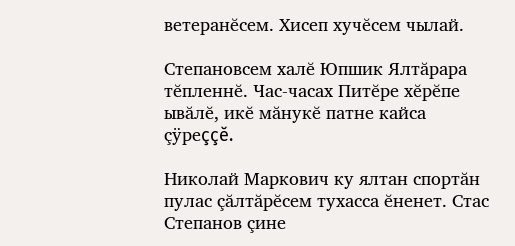ветеранĕсем. Хисеп хучĕсем чылай.

Степановсем халĕ Юпшик Ялтăрара тĕпленнĕ. Час-часах Питĕре хĕрĕпе ывăлĕ, икĕ мăнукĕ патне кайса çÿреççĕ.

Николай Маркович ку ялтан спортăн пулас çăлтăрĕсем тухасса ĕненет. Стас Степанов çине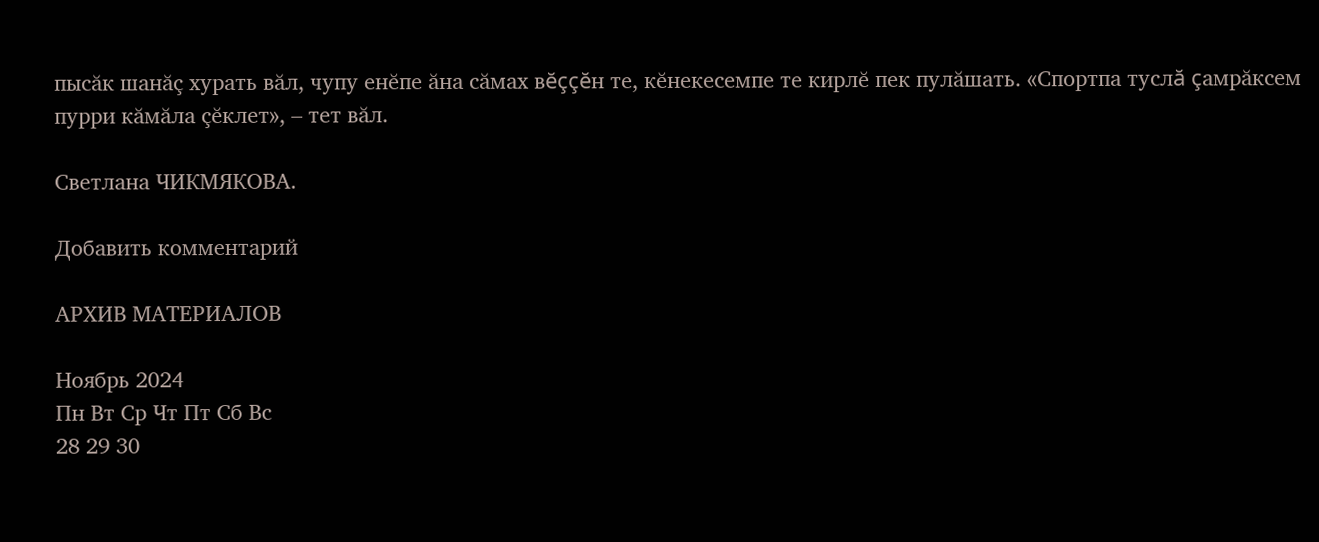пысăк шанăç хурать вăл, чупу енĕпе ăна сăмах вĕççĕн те, кĕнекесемпе те кирлĕ пек пулăшать. «Спортпа туслă çамрăксем пурри кăмăла çĕклет», – тет вăл.

Светлана ЧИКМЯКОВА.

Добавить комментарий

АРХИВ МАТЕРИАЛОВ

Ноябрь 2024
Пн Вт Ср Чт Пт Сб Вс
28 29 30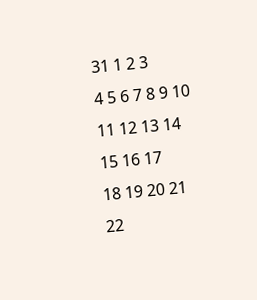31 1 2 3
4 5 6 7 8 9 10
11 12 13 14 15 16 17
18 19 20 21 22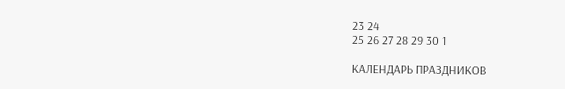23 24
25 26 27 28 29 30 1

КАЛЕНДАРЬ ПРАЗДНИКОВ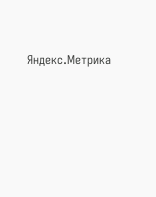Яндекс.Метрика